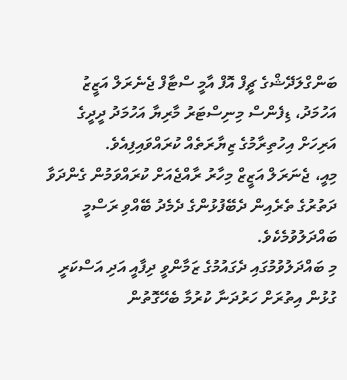ބަންގްލަދޭޝްގެ ޗީފް އޮފް އާމީ ސްޓާފް ޖެނެރަލް އަޒީޒު އަހުމަދު، ޑިފެންސް މިނިސްޓަރު މާރިޔާ އަހުމަދު ދީދީގެ އަރިހަށް އިހުތިރާމުގެ ޒިޔާރަތެއް ކުރައްވައިފިއެވެ.
މިއީ، ޖެނަރަލް އަޒީޒް މިހާރު ރާއްޖެއަށް ކުރައްވަމުން ގެންދަވާ ދަތުރުގެ ތެރެއިން ދެބޭފުޅުންގެ ދެމެދު ބޭއްވި ރަސްމީ ބައްދަލުވުމެކެވެ.
މި ބައްދަލުވުމުގައި ދެގައުމުގެ ޒަމާންވީ ދިފާއީ އަދި އަސްކަރީ ގުޅުން އިތުރަށް ހަރުދަނާ ކުރުމާ ބެހޭގޮތުން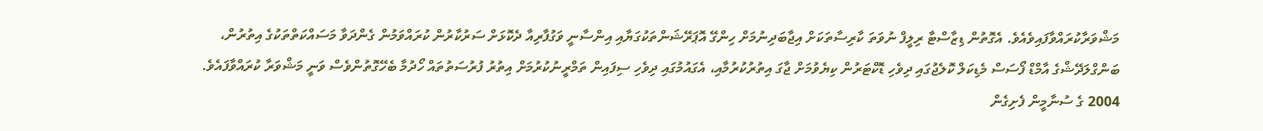މަޝްވަރާކުރައްވާފައިވެއެވެ. އެގޮތުން ޑިޒާސްޓާ ރިލީފް ނުވަތަ ކާރިސާތަކަށް އިޖާބަދިނުމަށް ހިންގޭ އޮޕަރޭޝަންތަކުގަޔާއި އިންސާނީ ވަގުފާރިއާ ދެކޮޅަށް ސަރުކާރުން ކުރައްވަމުން ގެންދަވާ މަސައްކަތްތަކުގެ އިތުރުން، ބަންގްލަދޭޝްގެ އާމްޑް ފޯސަސް މެޑިކަލް ކޮލެޖުގައި ދިވެހި ޑޮކްޓަރުން ކިޔެވުމަށް ޖާގަ އިތުރުކުރުމާއި، އެގައުމުގައި ދިވެހި ސިފައިން ތަމްރީނުކުރުމަށް އިތުރު ފުރުސަތުތައް ހޯދުމާ ބެހޭގޮތުންވެސް ވަނީ މަޝްވަރާ ކުރައްވާފައެވެ.
2004 ގެ ސުނާމީން ފެށިގެން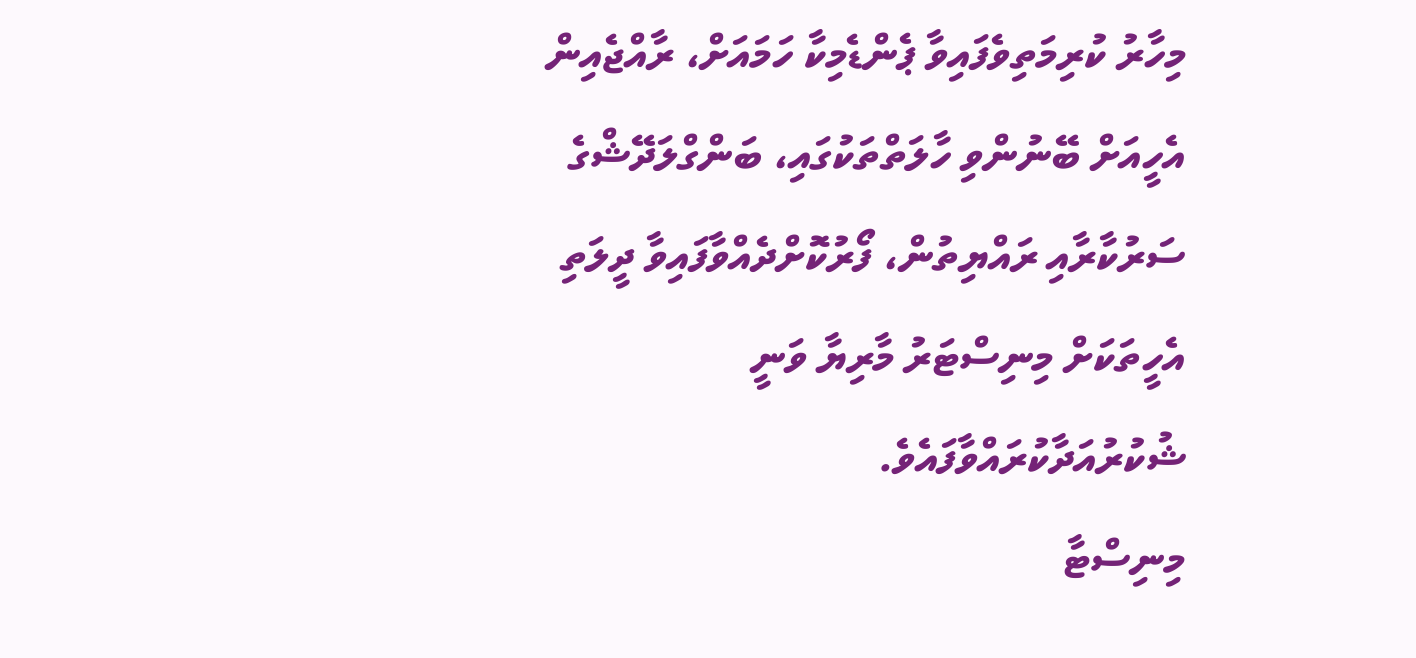މިހާރު ކުރިމަތިވެފައިވާ ޕެންޑެމިކާ ހަމައަށް، ރާއްޖެއިން އެހީއަށް ބޭނުންވި ހާލަތްތަކުގައި، ބަންގްލަދޭޝްގެ ސަރުކާރާއި ރައްޔިތުން، ފޯރުކޮށްދެއްވާފައިވާ ދީލަތި އެހީތަކަށް މިނިސްޓަރު މާރިޔާ ވަނީ ޝުކުރުއަދާކުރައްވާފައެވެ.
މިނިސްޓާ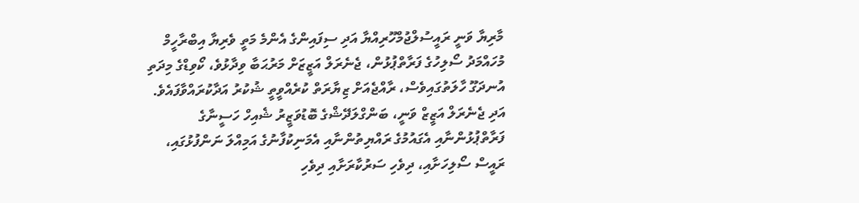މާރިޔާ ވަނީ ރައީސުލްޖުމްހޫރިއްޔާ އަދި ސިފައިންގެ އެންމެ މަތީ ވެރިޔާ އިބްރާހީމް މުހައްމަދު ސޯލިހުގެ ފަރާތްޕުޅުން، ޖެނެރަލް އަޒީޒަށް މަރުޙަބާ ވިދާޅުވެ، ކޯވިޑްގެ މިދަތި އުނދަގޫ ހާލަތުގައިވެސް، ރާއްޖެއަށް ޒިޔާރަތް ކުރެއްވީތީ ޝުކުރު އަދާކުރައްވާފައެވެ.
އަދި ޖެނެރަލް އަޒީޒް ވަނީ، ބަންގްލަދޭޝްގެ ބޮޑުވަޒީރު ޝެއިހް ހަސީނާގެ ފަރާތްޕުޅުންނާއި އެގައުމުގެ ރައްޔިތުންނާއި އެމަނިކުފާނުގެ އަމިއްލަ ނަންފުޅުގައި، ރައީސް ސޯލިހަށާއި، ދިވެހި ސަރުކާރަށާއި ދިވެހި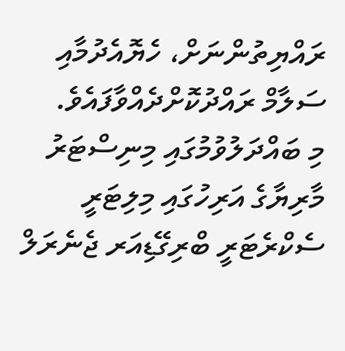ރައްޔިތުންނަށް، ހެޔޮއެދުމާއި ސަލާމް ރައްދުކޮށްދެއްވާފައެވެ.
މި ބައްދަލުވުމުގައި މިނިސްޓަރު މާރިޔާގެ އަރިހުގައި މިލިޓަރީ ސެކްރެޓަރީ ބްރިގޭޑިއަރ ޖެނެރަލް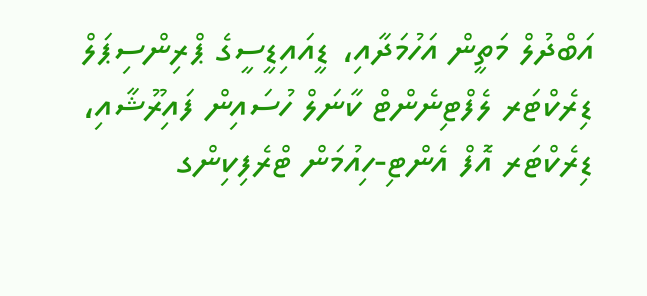އަބްދުލް މަތީން އަހުމަދާއި، ޑީއައިޑީސީގެ ޕްރިންސިޕަލް ޑިރެކްޓަރ ލެފްޓިނެންޓް ކާނަލް ހުސައިން ފައިރޫޝާއި، ޑިރެކްޓަރ އޮފް އެންޓި-ހިއުމަން ޓްރެފިކިންގ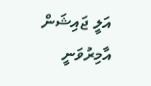އަލީ ޖައިޝަން އާމިރުވަނީ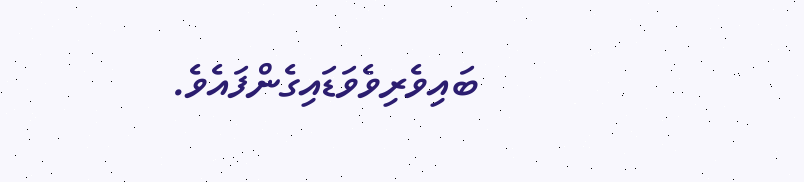ބައިވެރިވެވަޑައިގެންފައެވެ.